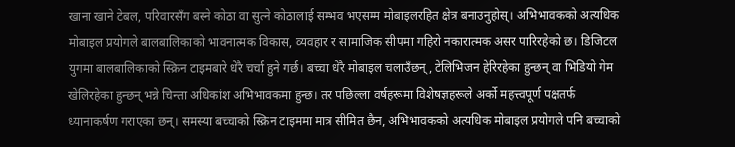खाना खाने टेबल, परिवारसँग बस्ने कोठा वा सुत्ने कोठालाई सम्भव भएसम्म मोबाइलरहित क्षेत्र बनाउनुहोस्। अभिभावकको अत्यधिक मोबाइल प्रयोगले बालबालिकाको भावनात्मक विकास, व्यवहार र सामाजिक सीपमा गहिरो नकारात्मक असर पारिरहेको छ। डिजिटल युगमा बालबालिकाको स्क्रिन टाइमबारे धेरै चर्चा हुने गर्छ। बच्चा धेरै मोबाइल चलाउँछन्, टेलिभिजन हेरिरहेका हुन्छन् वा भिडियो गेम खेलिरहेका हुन्छन् भन्ने चिन्ता अधिकांश अभिभावकमा हुन्छ। तर पछिल्ला वर्षहरूमा विशेषज्ञहरूले अर्को महत्त्वपूर्ण पक्षतर्फ ध्यानाकर्षण गराएका छन्। समस्या बच्चाको स्क्रिन टाइममा मात्र सीमित छैन, अभिभावकको अत्यधिक मोबाइल प्रयोगले पनि बच्चाको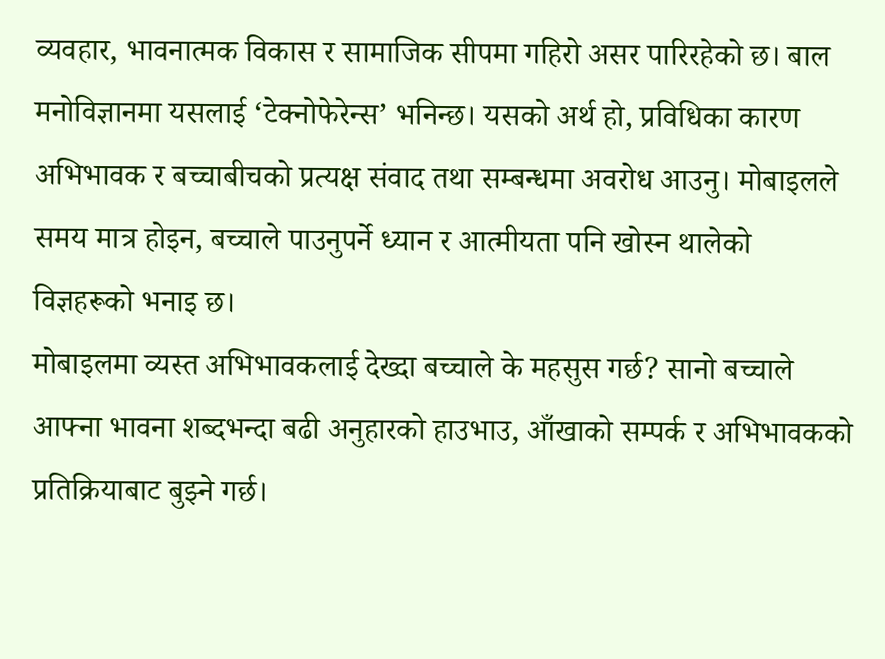व्यवहार, भावनात्मक विकास र सामाजिक सीपमा गहिरो असर पारिरहेको छ। बाल मनोविज्ञानमा यसलाई ‘टेक्नोफेरेन्स’ भनिन्छ। यसको अर्थ हो, प्रविधिका कारण अभिभावक र बच्चाबीचको प्रत्यक्ष संवाद तथा सम्बन्धमा अवरोध आउनु। मोबाइलले समय मात्र होइन, बच्चाले पाउनुपर्ने ध्यान र आत्मीयता पनि खोस्न थालेको विज्ञहरूको भनाइ छ।
मोबाइलमा व्यस्त अभिभावकलाई देख्दा बच्चाले के महसुस गर्छ? सानो बच्चाले आफ्ना भावना शब्दभन्दा बढी अनुहारको हाउभाउ, आँखाको सम्पर्क र अभिभावकको प्रतिक्रियाबाट बुझ्ने गर्छ।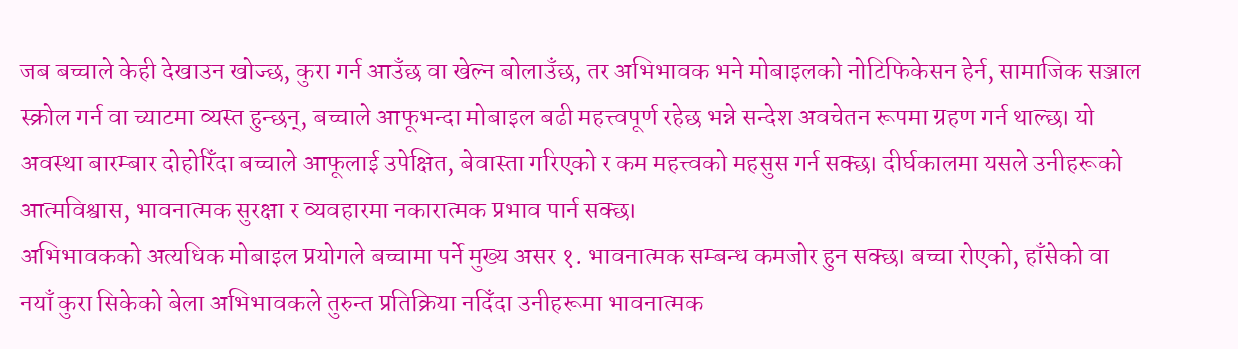जब बच्चाले केही देखाउन खोज्छ, कुरा गर्न आउँछ वा खेल्न बोलाउँछ, तर अभिभावक भने मोबाइलको नोटिफिकेसन हेर्न, सामाजिक सञ्जाल स्क्रोल गर्न वा च्याटमा व्यस्त हुन्छन्, बच्चाले आफूभन्दा मोबाइल बढी महत्त्वपूर्ण रहेछ भन्ने सन्देश अवचेतन रूपमा ग्रहण गर्न थाल्छ। यो अवस्था बारम्बार दोहोरिँदा बच्चाले आफूलाई उपेक्षित, बेवास्ता गरिएको र कम महत्त्वको महसुस गर्न सक्छ। दीर्घकालमा यसले उनीहरूको आत्मविश्वास, भावनात्मक सुरक्षा र व्यवहारमा नकारात्मक प्रभाव पार्न सक्छ।
अभिभावकको अत्यधिक मोबाइल प्रयोगले बच्चामा पर्ने मुख्य असर १. भावनात्मक सम्बन्ध कमजोर हुन सक्छ। बच्चा रोएको, हाँसेको वा नयाँ कुरा सिकेको बेला अभिभावकले तुरुन्त प्रतिक्रिया नदिँदा उनीहरूमा भावनात्मक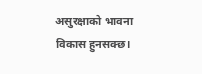असुरक्षाको भावना विकास हुनसक्छ।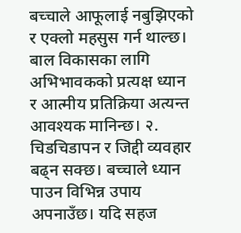बच्चाले आफूलाई नबुझिएको र एक्लो महसुस गर्न थाल्छ। बाल विकासका लागि अभिभावकको प्रत्यक्ष ध्यान र आत्मीय प्रतिक्रिया अत्यन्त आवश्यक मानिन्छ। २. चिडचिडापन र जिद्दी व्यवहार बढ्न सक्छ। बच्चाले ध्यान पाउन विभिन्न उपाय अपनाउँछ। यदि सहज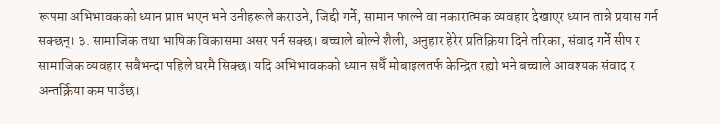रूपमा अभिभावकको ध्यान प्राप्त भएन भने उनीहरूले कराउने, जिद्दी गर्ने, सामान फाल्ने वा नकारात्मक व्यवहार देखाएर ध्यान तान्ने प्रयास गर्न सक्छन्। ३. सामाजिक तथा भाषिक विकासमा असर पर्न सक्छ। बच्चाले बोल्ने शैली, अनुहार हेरेर प्रतिक्रिया दिने तरिका, संवाद गर्ने सीप र सामाजिक व्यवहार सबैभन्दा पहिले घरमै सिक्छ। यदि अभिभावकको ध्यान सधैँ मोबाइलतर्फ केन्द्रित रह्यो भने बच्चाले आवश्यक संवाद र अन्तर्क्रिया कम पाउँछ।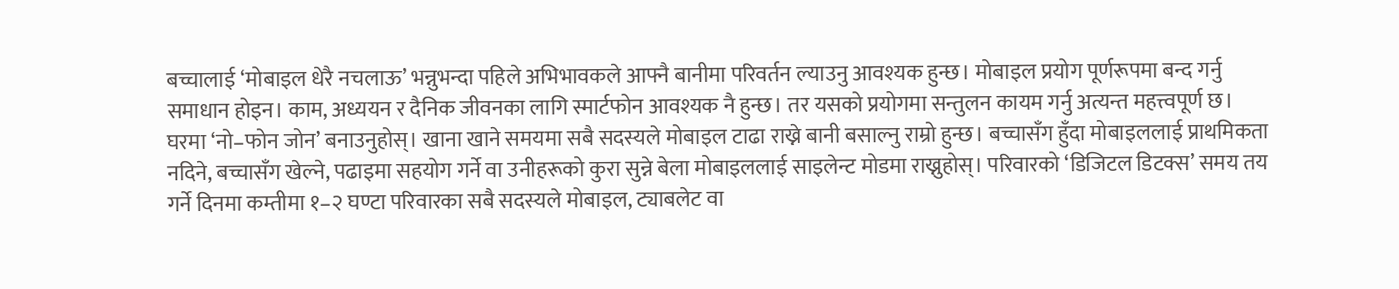बच्चालाई ‘मोबाइल धेरै नचलाऊ’ भन्नुभन्दा पहिले अभिभावकले आफ्नै बानीमा परिवर्तन ल्याउनु आवश्यक हुन्छ। मोबाइल प्रयोग पूर्णरूपमा बन्द गर्नु समाधान होइन। काम, अध्ययन र दैनिक जीवनका लागि स्मार्टफोन आवश्यक नै हुन्छ। तर यसको प्रयोगमा सन्तुलन कायम गर्नु अत्यन्त महत्त्वपूर्ण छ। घरमा ‘नो–फोन जोन’ बनाउनुहोस्। खाना खाने समयमा सबै सदस्यले मोबाइल टाढा राख्ने बानी बसाल्नु राम्रो हुन्छ। बच्चासँग हुँदा मोबाइललाई प्राथमिकता नदिने, बच्चासँग खेल्ने, पढाइमा सहयोग गर्ने वा उनीहरूको कुरा सुन्ने बेला मोबाइललाई साइलेन्ट मोडमा राख्नुहोस्। परिवारको ‘डिजिटल डिटक्स’ समय तय गर्ने दिनमा कम्तीमा १–२ घण्टा परिवारका सबै सदस्यले मोबाइल, ट्याबलेट वा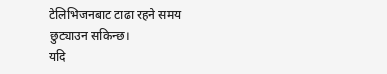टेलिभिजनबाट टाढा रहने समय छुट्याउन सकिन्छ।
यदि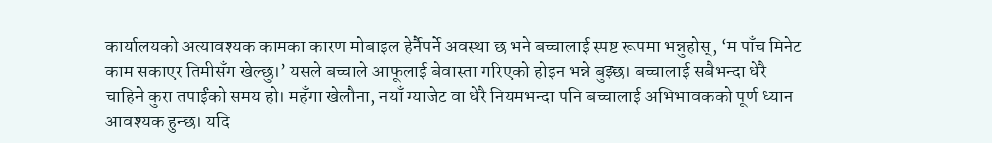कार्यालयको अत्यावश्यक कामका कारण मोबाइल हेर्नैपर्ने अवस्था छ भने बच्चालाई स्पष्ट रूपमा भन्नुहोस्, ‘म पाँच मिनेट काम सकाएर तिमीसँग खेल्छु।’ यसले बच्चाले आफूलाई बेवास्ता गरिएको होइन भन्ने बुझ्छ। बच्चालाई सबैभन्दा धेरै चाहिने कुरा तपाईंको समय हो। महँगा खेलौना, नयाँ ग्याजेट वा धेरै नियमभन्दा पनि बच्चालाई अभिभावकको पूर्ण ध्यान आवश्यक हुन्छ। यदि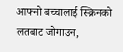आफ्नो बच्चालाई स्क्रिनको लतबाट जोगाउन,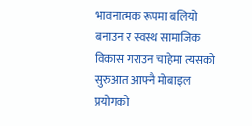भावनात्मक रूपमा बलियो बनाउन र स्वस्थ सामाजिक विकास गराउन चाहेमा त्यसको सुरुआत आफ्नै मोबाइल प्रयोगको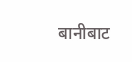बानीबाट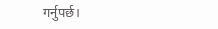गर्नुपर्छ।